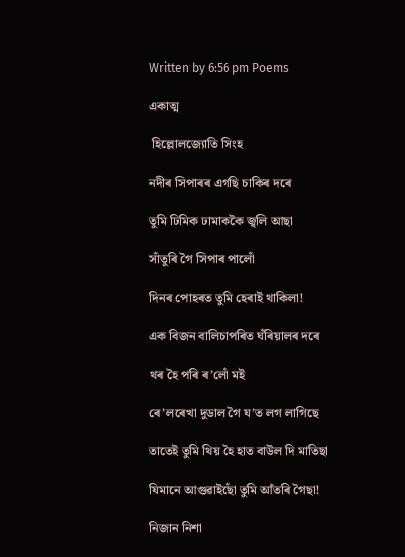Written by 6:56 pm Poems

একাত্ম

 হিল্লোলজ্যোতি সিংহ

নদীৰ সিপাৰৰ এগছি চাকিৰ দৰে

তুমি ঢিমিক ঢামাককৈ জ্বলি আছা

সাঁতুৰি গৈ সিপাৰ পালোঁ

দিনৰ পোহৰত তুমি হেৰাই থাকিলা!

এক বিজন বালিচাপৰিত ঘঁৰিয়ালৰ দৰে

থৰ হৈ পৰি ৰ’লোঁ মই

ৰে’লৰেখা দুডাল গৈ য’ত লগ লাগিছে

তাতেই তুমি থিয় হৈ হাত বাউল দি মাতিছা

যিমানে আগুৱাইছোঁ তুমি আঁতৰি গৈছা!

নিজান নিশা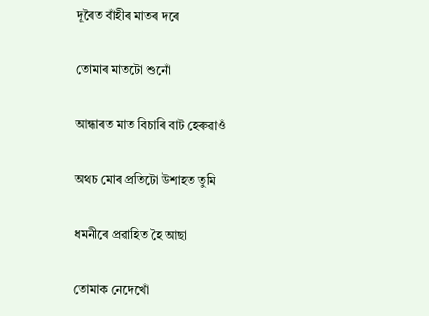দূৰৈত বাঁহীৰ মাতৰ দৰে

তোমাৰ মাতটো শুনোঁ

আন্ধাৰত মাত বিচাৰি বাট হেৰুৱাওঁ

অথচ মোৰ প্ৰতিটো উশাহত তুমি

ধমনীৰে প্ৰৱাহিত হৈ আছা

তোমাক নেদেখোঁ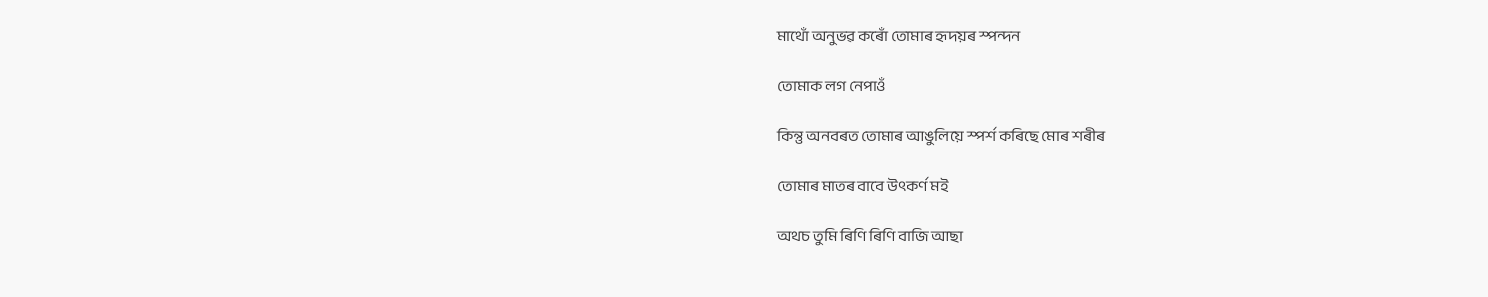মাথোঁ অনুভৱ কৰোঁ তোমাৰ হৃদয়ৰ স্পন্দন

তোমাক লগ নেপাওঁ

কিন্তু অনবৰত তোমাৰ আঙুলিয়ে স্পৰ্শ কৰিছে মোৰ শৰীৰ

তোমাৰ মাতৰ বাবে উৎকৰ্ণ মই

অথচ তুমি ৰিণি ৰিণি বাজি আছা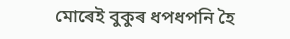মোৰেই বুকুৰ ধপধপনি হৈ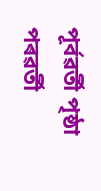পূৰ্বৱৰ্তী পৃষ্ঠা পৰৱৰ্তী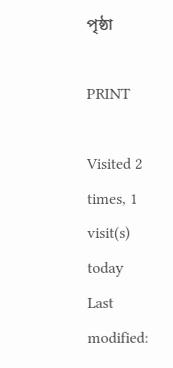পৃষ্ঠা

PRINT

Visited 2 times, 1 visit(s) today
Last modified: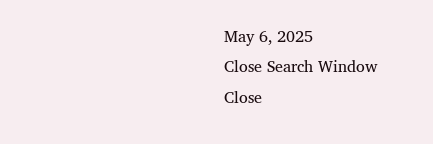May 6, 2025
Close Search Window
Close